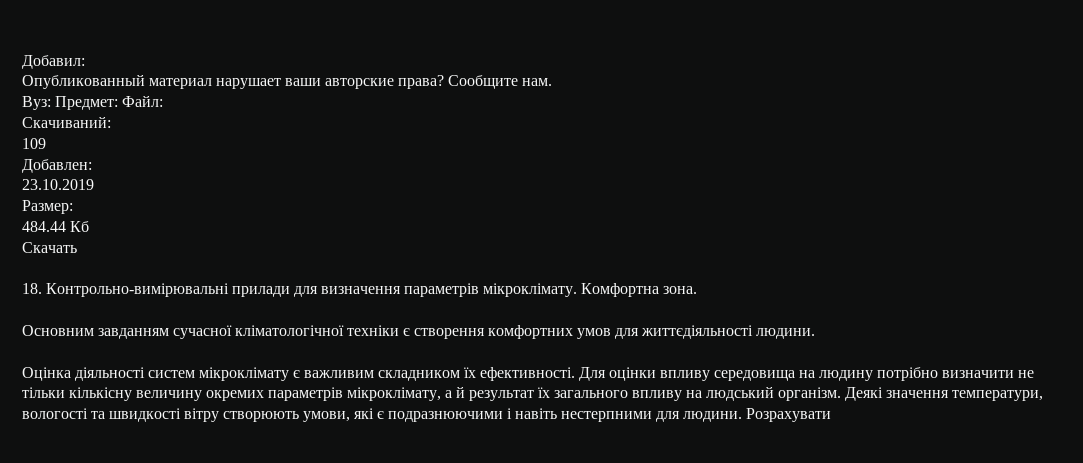Добавил:
Опубликованный материал нарушает ваши авторские права? Сообщите нам.
Вуз: Предмет: Файл:
Скачиваний:
109
Добавлен:
23.10.2019
Размер:
484.44 Кб
Скачать

18. Контрольно-вимірювальні прилади для визначення параметрів мікроклімату. Комфортна зона.

Основним завданням сучасної кліматологічної техніки є створення комфортних умов для життєдіяльності людини.

Оцінка діяльності систем мікроклімату є важливим складником їх ефективності. Для оцінки впливу середовища на людину потрібно визначити не тільки кількісну величину окремих параметрів мікроклімату, а й результат їх загального впливу на людський організм. Деякі значення температури, вологості та швидкості вітру створюють умови, які є подразнюючими і навіть нестерпними для людини. Розрахувати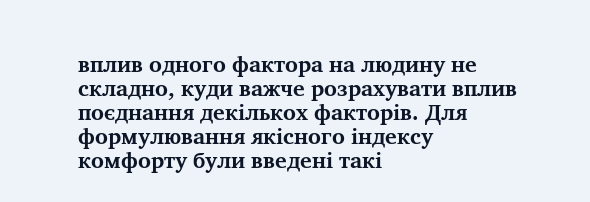вплив одного фактора на людину не складно, куди важче розрахувати вплив поєднання декількох факторів. Для формулювання якісного індексу комфорту були введені такі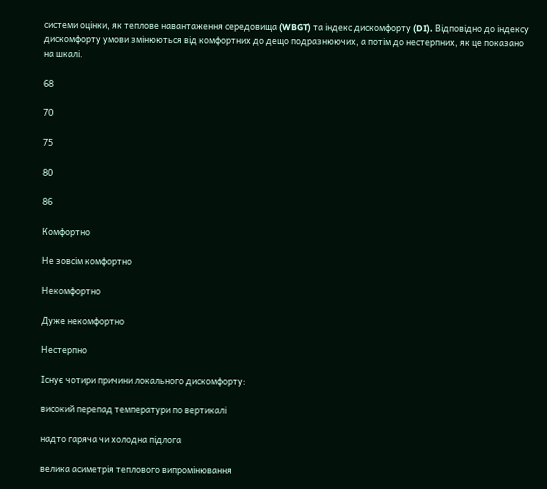системи оцінки, як теплове навантаження середовища (WBGT) та індекс дискомфорту (DI). Відповідно до індексу дискомфорту умови змінюються від комфортних до дещо подразнюючих, а потім до нестерпних, як це показано на шкалі.

68

70

75

80

86

Комфортно

Не зовсім комфортно

Некомфортно

Дуже некомфортно

Нестерпно

Існує чотири причини локального дискомфорту:

високий перепад температури по вертикалі

надто гаряча чи холодна підлога

велика асиметрія теплового випромінювання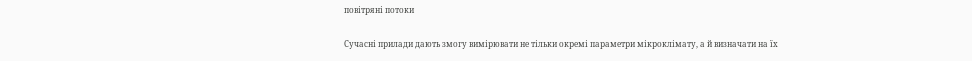повітряні потоки

Сучасні прилади дають змогу вимірювати не тільки окремі параметри мікроклімату, а й визначати на їх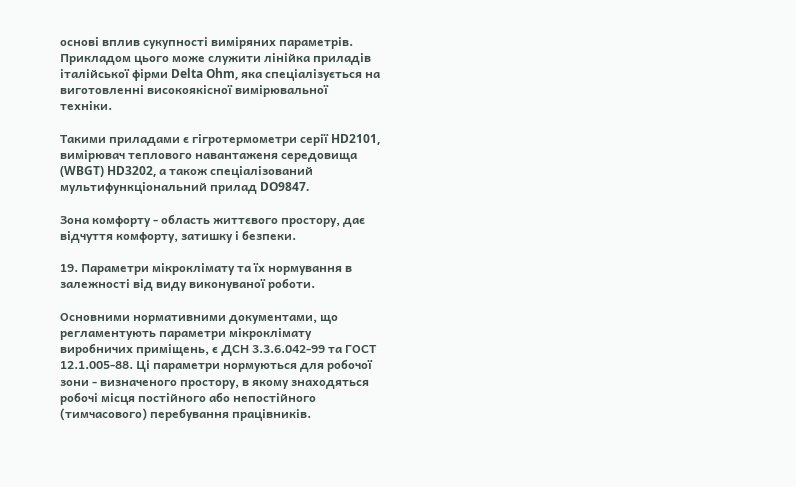основі вплив сукупності виміряних параметрів. Прикладом цього може служити лінійка приладів італійської фірми Delta Ohm, яка спеціалізується на виготовленні високоякісної вимірювальної техніки.

Такими приладами є гігротермометри серії HD2101, вимірювач теплового навантаженя середовища (WBGT) HD3202, а також спеціалізований мультифункціональний прилад DO9847.

Зона комфорту - область життєвого простору, дає відчуття комфорту, затишку і безпеки.

19. Параметри мікроклімату та їх нормування в залежності від виду виконуваної роботи.

Основними нормативними документами, що регламентують параметри мікроклімату виробничих приміщень, є ДСН 3.3.6.042-99 та ГОСТ 12.1.005-88. Ці параметри нормуються для робочої зони - визначеного простору, в якому знаходяться робочі місця постійного або непостійного (тимчасового) перебування працівників.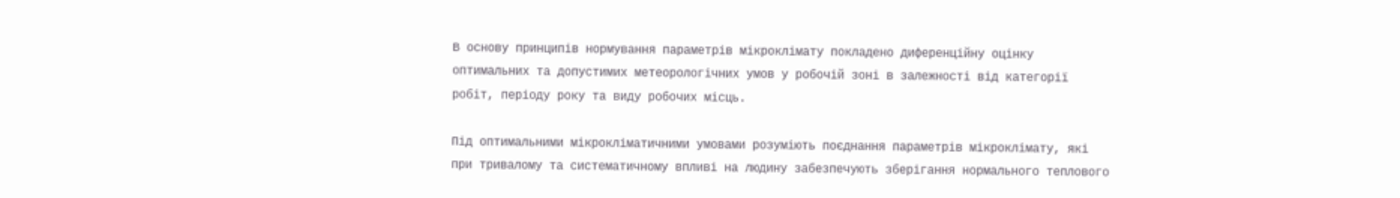В основу принципів нормування параметрів мікроклімату покладено диференційну оцінку оптимальних та допустимих метеорологічних умов у робочій зоні в залежності від категорії робіт, періоду року та виду робочих місць.

Під оптимальними мікрокліматичними умовами розуміють поєднання параметрів мікроклімату, які при тривалому та систематичному впливі на людину забезпечують зберігання нормального теплового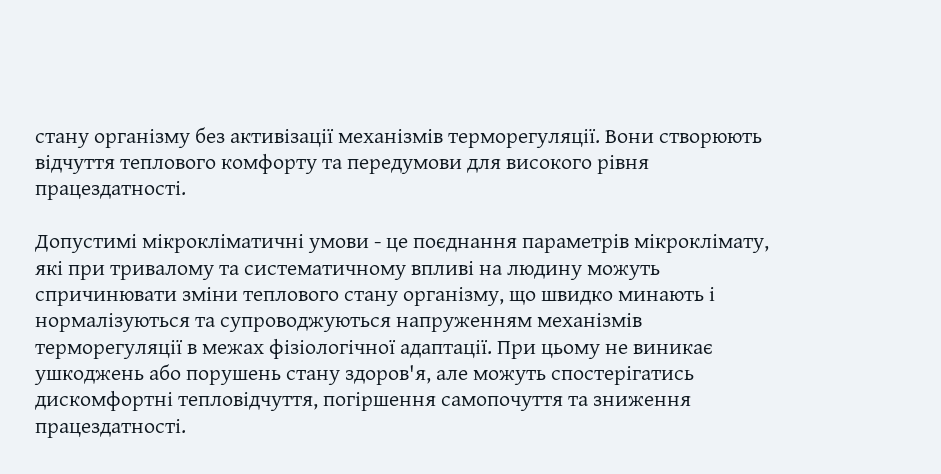стану організму без активізації механізмів терморегуляції. Вони створюють відчуття теплового комфорту та передумови для високого рівня працездатності.

Допустимі мікрокліматичні умови - це поєднання параметрів мікроклімату, які при тривалому та систематичному впливі на людину можуть спричинювати зміни теплового стану організму, що швидко минають і нормалізуються та супроводжуються напруженням механізмів терморегуляції в межах фізіологічної адаптації. При цьому не виникає ушкоджень або порушень стану здоров'я, але можуть спостерігатись дискомфортні тепловідчуття, погіршення самопочуття та зниження працездатності.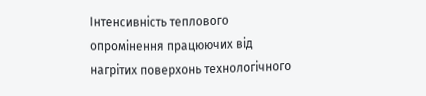Інтенсивність теплового опромінення працюючих від нагрітих поверхонь технологічного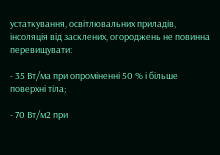устаткування, освітлювальних приладів, інсоляція від засклених, огороджень не повинна перевищувати:

- 35 Вт/ма при опроміненні 50 % і більше поверхні тіла;

- 70 Вт/м2 при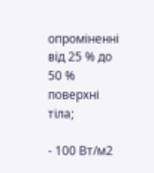опроміненні від 25 % до 50 % поверхні тіла;

- 100 Вт/м2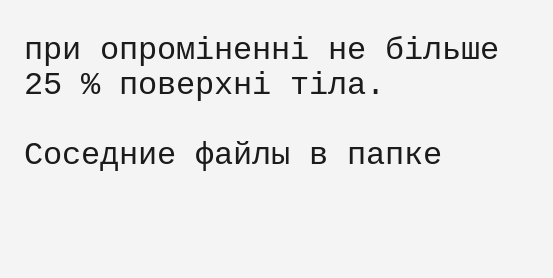при опроміненні не більше 25 % поверхні тіла.

Соседние файлы в папке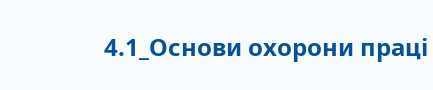4.1_Основи охорони праці